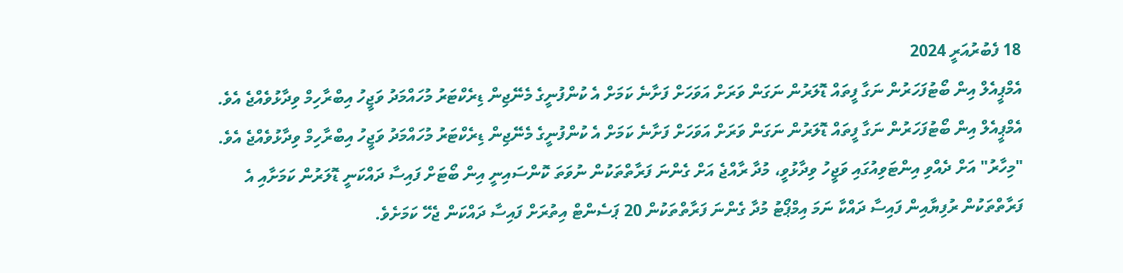18 ފެބުރުއަރީ 2024
އެމްޕީއެލް އިން ބޯޓުފަހަރުން ނަގާ ފީތައް ޑޮލަރުން ނަގަން ވަރަށް އަވަހަށް ފަށާނެ ކަމަށް އެ ކުންފުނީގެ މެނޭޖިން ޑިރެކްޓަރު މުހައްމަދު ވަޖީހު އިބްރާހިމް ވިދާޅުވެއްޖެ އެވެ.
އެމްޕީއެލް އިން ބޯޓުފަހަރުން ނަގާ ފީތައް ޑޮލަރުން ނަގަން ވަރަށް އަވަހަށް ފަށާނެ ކަމަށް އެ ކުންފުނީގެ މެނޭޖިން ޑިރެކްޓަރު މުހައްމަދު ވަޖީހު އިބްރާހިމް ވިދާޅުވެއްޖެ އެވެ.
"މިހާރު" އަށް ދެއްވި އިންޓަވިއުގައި ވަޖީހު ވިދާޅުވީ، މުދާ ރާއްޖެ އަށް ގެންނަ ފަރާތްތަކުން ނުވަތަ ކޮންސައިނީ އިން ބޯޓަށް ފައިސާ ދައްކަނީ ޑޮލަރުން ކަމަށާއި އެ ފަރާތްތަކުން ރުފިޔާއިން ފައިސާ ދައްކާ ނަމަ އިމްޕޯޓު މުދާ ގެންނަ ފަރާތްތަކުން 20 ޕަސެންޓް އިތުރަށް ފައިސާ ދައްކަން ޖެހޭ ކަމަށެވެ.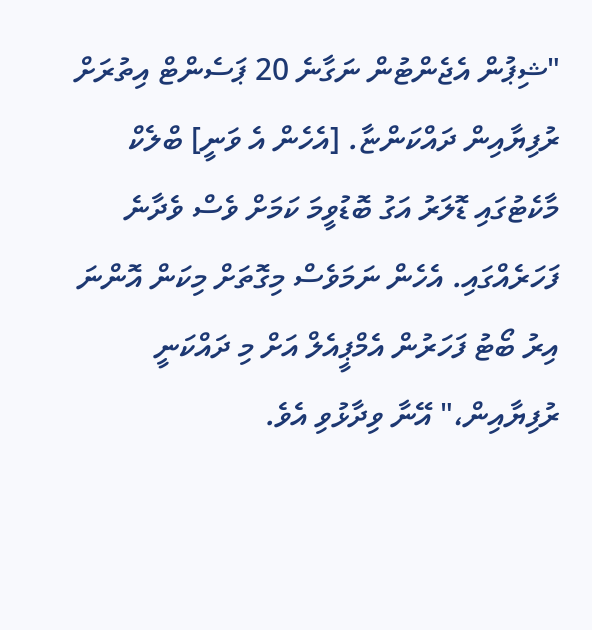"ޝިޕުން އެޖެންޓުން ނަގާނެ 20 ޕަސެންޓް އިތުރަށް ރުފިޔާއިން ދައްކަންޏާ. [އެހެން އެ ވަނީ] ބްލެކް މާކެޓުގައި ޑޮލަރު އަގު ބޮޑުވީމަ ކަމަށް ވެސް ވެދާނެ ފަހަރެއްގައި. އެހެން ނަމަވެސް މިގޮތަށް މިކަން އޮންނަ އިރު ބޯޓު ފަހަރުން އެމްޕީއެލް އަށް މި ދައްކަނީ ރުފިޔާއިން،" އޭނާ ވިދާޅުވި އެވެ.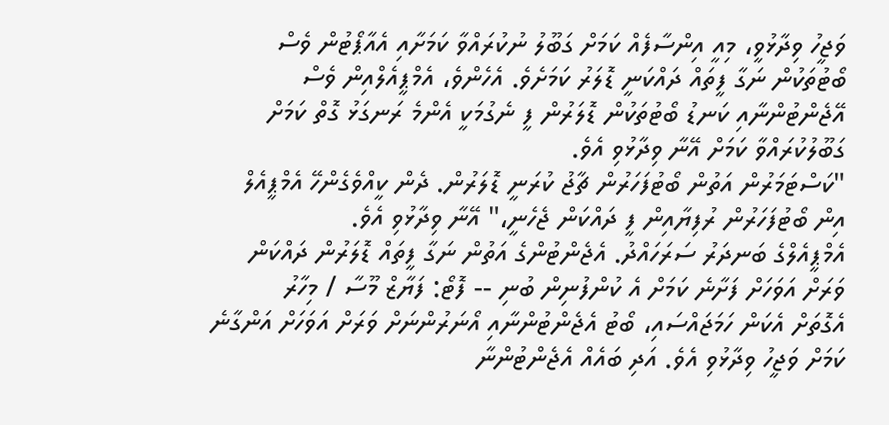ވަޖީހު ވިދާޅުވީ، މިއީ އިންސާފެއް ކަމަށް ގަބޫލު ނުކުރައްވާ ކަމަށާއި އެއާޕޯޓުން ވެސް ބޯޓުތަކުން ނަގާ ފީތައް ދައްކަނީ ޑޮލަރު ކަމަށެވެ. އެހެންވެ، އެމްޕީއެލްއިން ވެސް އޭޖެންޓުންނާއި ކަނޑު ބޯޓުތަކުން ޑޮލަރުން ފީ ނެގުމަކީ އެންމެ ރަނގަޅު ގޮތް ކަމަށް ގަބޫލުކުރައްވާ ކަމަށް އޭނާ ވިދާޅުވި އެވެ.
"ކަސްޓަމަރުން އަތުން ބޯޓުފަހަރުން ޗާޖު ކުރަނީ ޑޮލަރުން. ދެން ކީއްވެގެންހޭ އެމްޕީއެލް އިން ބޯޓުފަހަރުން ރުފިޔާއިން ފީ ދައްކަން ޖެހެނީ،" އޭނާ ވިދާޅުވި އެވެ.
އެމްޕީއެލްގެ ބަނދަރު ސަރަހައްދު. އެޖެންޓުންގެ އަތުން ނަގާ ފީތައް ޑޮލަރުން ދައްކަން ވަރަށް އަވަހަށް ފަށާނެ ކަމަށް އެ ކުންފުނިން ބުނި -- ފޮޓޯ: ފަޔާޒް މޫސާ / މިހާރު
އެގޮތަށް އެކަން ހަމަޖައްސައި، ބޯޓު އެޖެންޓުންނާއި އޯނަރުންނަށް ވަރަށް އަވަހަށް އަންގާނެ ކަމަށް ވަޖީހު ވިދާޅުވި އެވެ. އަދި ބައެއް އެޖެންޓުންނާ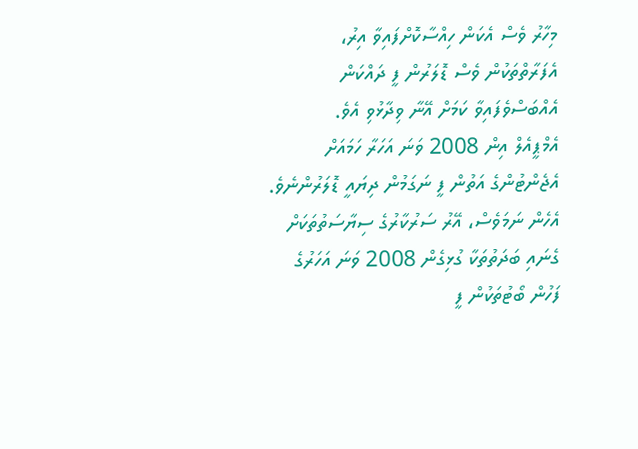މިހާރު ވެސް އެކަން ހިއްސާކޮށްފައިވާ އިރު، އެފަރާތްތަކުން ވެސް ޑޮލަރުން ފީ ދައްކަން އެއްބަސްވެފައިވާ ކަމަށް އޭނާ ވިދާޅުވި އެވެ.
އެމްޕީއެލް އިން 2008 ވަނަ އަހަރާ ހަމައަށް އެޖެންޓުންގެ އަތުން ފީ ނަގަމުން ދިޔައީ ޑޮލަރުންނެވެ. އެހެން ނަމަވެސް، އޭރު ސަރުކާރުގެ ސިޔާސަތުތަކަށް ގެނައި ބަދަތުތަކާ ގުޅިގެން 2008 ވަނަ އަހަރުގެ ފަހުން ބޯޓުތަކުން ފީ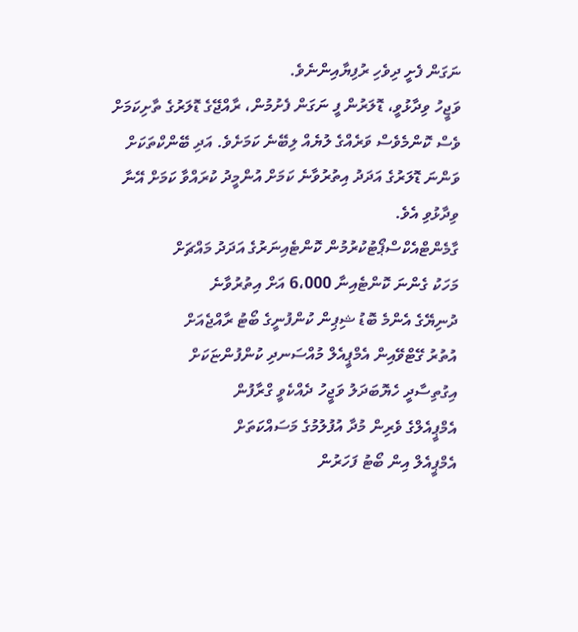ނަގަން ފެށީ ދިވެހި ރުފިޔާއިންނެވެ.
ވަޖީހު ވިދާޅުވީ، ޑޮލަރުން ފީ ނަގަން ފެށުމުން، ރާއްޖޭގެ ޑޮލަރުގެ ތާށިކަމަށް ވެސް ކޮންމެވެސް ވަރެއްގެ ލުޔެއް ލިބޭނެ ކަމަށެވެ. އަދި ބޭންކްތަކަށް ވަންނަ ޑޮލަރުގެ އަދަދު އިތުރުވާނެ ކަމަށް އުންމީދު ކުރައްވާ ކަމަށް އޭނާ ވިދާޅުވި އެވެ.
ގާމެންޓްއެކްސްޕޯޓުކުރުމުން ކޮންޓެއިނަރުގެ އަދަދު މައްޗަށް
މަހަކު ގެންނަ ކޮންޓެއިނާ 6،000 އަށް އިތުރުވާނެ
ދުނިޔޭގެ އެންމެ ބޮޑު ޝިޕިން ކުންފުނީގެ ބޯޓު ރާއްޖެއަށް
އުތުރު ގޭޓްވޭއިން އެމްޕީއެލް މުއްސަނދި ކުންފުންޏަކަށް
އިގުތިސާދީ ހެޔޮބަދަލު ވަޖީހު ދެއްކެވީ ގްރާފުން
އެމްޕީއެލްގެ ވެރިން މުދާ އުފުލުމުގެ މަސައްކަތަށް
އެމްޕީއެލް އިން ބޯޓު ފަހަރުން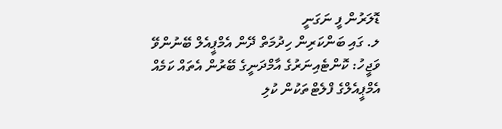ޑޮލަރުން ފީ ނަގަނީ
ލ. ގައި ބަންކަރިން ހިދުމަތް ދޭން އެމްޕީއެލް ބޭނުންވޭ
ވަޖީހު: ކޮންޓެއިނަރުގެ އާމްދަނީގެ ބޭރުން އެތައް ކަމެއް
އެމްޕީއެލްގެ ފްލެޓްތަކުން ކުލި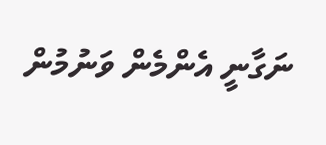ނަގާނީ އެންމެން ވަނުމުން